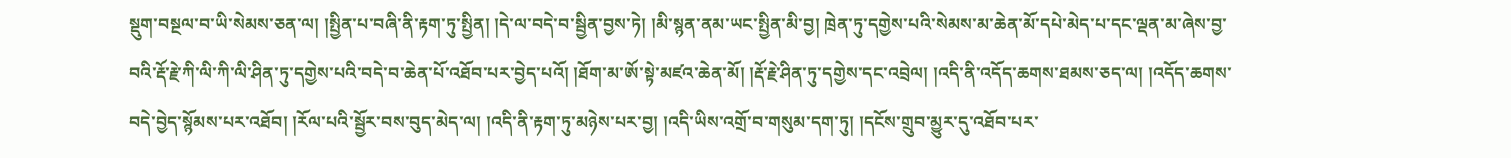སྡུག་བསྔལ་བ་ཡི་སེམས་ཅན་ལ། །སྤྱིན་པ་བཞི་ནི་རྟག་ཏུ་སྤྱིན། །དེ་ལ་བདེ་བ་སྦྱིན་བྱས་ཏེ། །མི་སྙན་ནམ་ཡང་སྤྱིན་མི་བྱ། ཁྲེན་ཏུ་དགྱེས་པའི་སེམས་མ་ཆེན་མོ་དཔེ་མེད་པ་དང་ལྡན་མ་ཞེས་བྱ་བའི་རྡོ་རྗེ་ཀི་ལི་ཀི་ལི་ཤིན་ཏུ་དགྱེས་པའི་བདེ་བ་ཆེན་པོ་འཐོབ་པར་བྱེད་པའོ། །ཐོག་མ་ཨོ་སྟེ་མཛའ་ཆེན་མོ། །རྡོ་རྗེ་ཤིན་ཏུ་དགྱེས་དང་འབྲེལ། །འདི་ནི་འདོད་ཆགས་ཐམས་ཅད་ལ། །འདོད་ཆགས་བདེ་བྱེད་སྙོམས་པར་འཐོབ། །རོལ་པའི་སྦྱོར་བས་བུད་མེད་ལ། །འདི་ནི་རྟག་ཏུ་མཉེས་པར་བྱ། །འདི་ཡིས་འགྲོ་བ་གསུམ་དག་ཏུ། །དངོས་གྲུབ་མྱུར་དུ་འཐོབ་པར་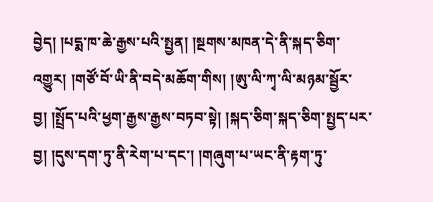བྱེད། །པདྨ་ཁ་ཆེ་རྒྱས་པའི་སྤྱན། །སྔགས་མཁན་དེ་ནི་སྐད་ཅིག་འགྱུར། །གཙོ་བོ་ཡི་ནི་བདེ་མཆོག་གིས། །ཨུ་ལི་ཀྭ་ལི་མཉམ་སྦྱོར་བྱ། །སྤྲོད་པའི་ཕྱག་རྒྱས་རྒྱས་བཏབ་སྟེ། །སྐད་ཅིག་སྐད་ཅིག་སྤྱད་པར་བྱ། །དུས་དག་ཏུ་ནི་རེག་པ་དང་། །གཞུག་པ་ཡང་ནི་རྟག་ཏུ་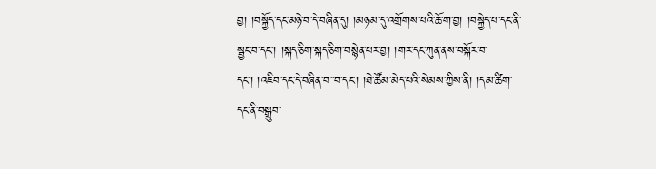བྱ། །བསྐྱོད་དང་མཉེ་བ་དེ་བཞིན་དུ། །མཉམ་དུ་འགྲོགས་པའི་ཆོ་ག་བྱ། །བསྐྱེད་པ་དང་ནི་སྦྱང་བ་དང་། །སྐད་ཅིག་སྐད་ཅིག་བསྙེན་པར་བྱ། །གར་དང་ཀུན་ནས་བསྐོར་བ་དང་། །འཇིབ་དང་དེ་བཞིན་བ་་བ་དང་། །ཐེ་ཚོམ་མེད་པའི་སེམས་ཀྱིས་ནི། །དམ་ཚིག་དང་ནི་བསྒྲུབ་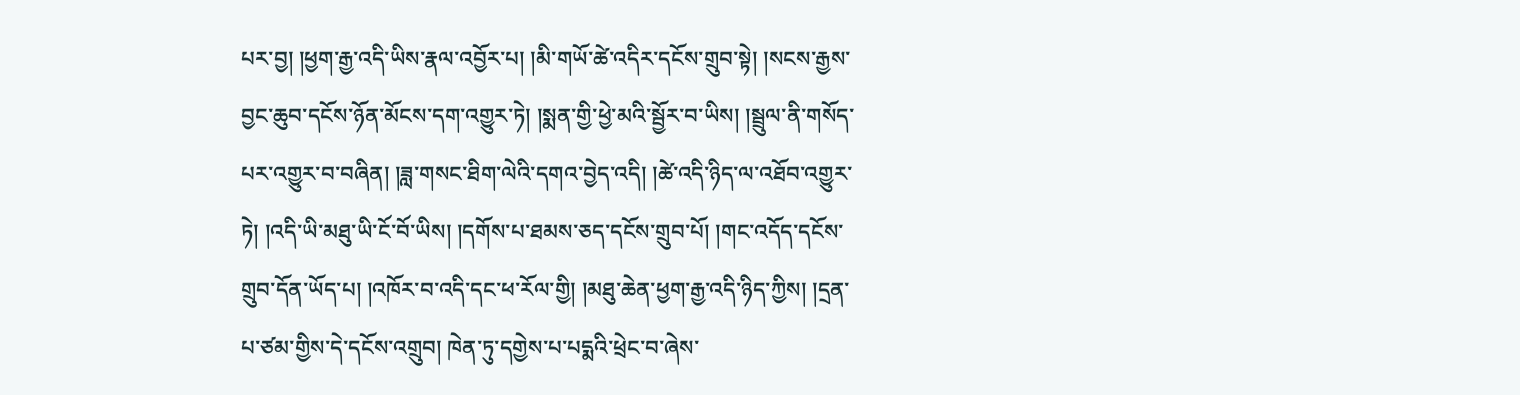པར་བྱ། །ཕྱག་རྒྱ་འདི་ཡིས་རྣལ་འབྱོར་པ། །མི་གཡོ་ཚེ་འདིར་དངོས་གྲུབ་སྟེ། །སངས་རྒྱས་བྱང་ཆུབ་དངོས་ཉོན་མོངས་དག་འགྱུར་ཏེ། །སྨན་གྱི་ཕྱེ་མའི་སྦྱོར་བ་ཡིས། །སྦྲུལ་ནི་གསོད་པར་འགྱུར་བ་བཞིན། །ཟླ་གསང་ཐིག་ལེའི་དགའ་བྱེད་འདི། །ཚེ་འདི་ཉིད་ལ་འཐོབ་འགྱུར་ཏེ། །འདི་ཡི་མཐུ་ཡི་ངོ་བོ་ཡིས། །དགོས་པ་ཐམས་ཅད་དངོས་གྲུབ་པོ། །གང་འདོད་དངོས་གྲུབ་དོན་ཡོད་པ། །འཁོར་བ་འདི་དང་ཕ་རོལ་གྱི། །མཐུ་ཆེན་ཕྱག་རྒྱ་འདི་ཉིད་ཀྱིས། །དྲན་པ་ཙམ་གྱིས་དེ་དངོས་འགྲུབ། ཁེན་ཏུ་དགྱེས་པ་པདྨའི་ཕྲེང་བ་ཞེས་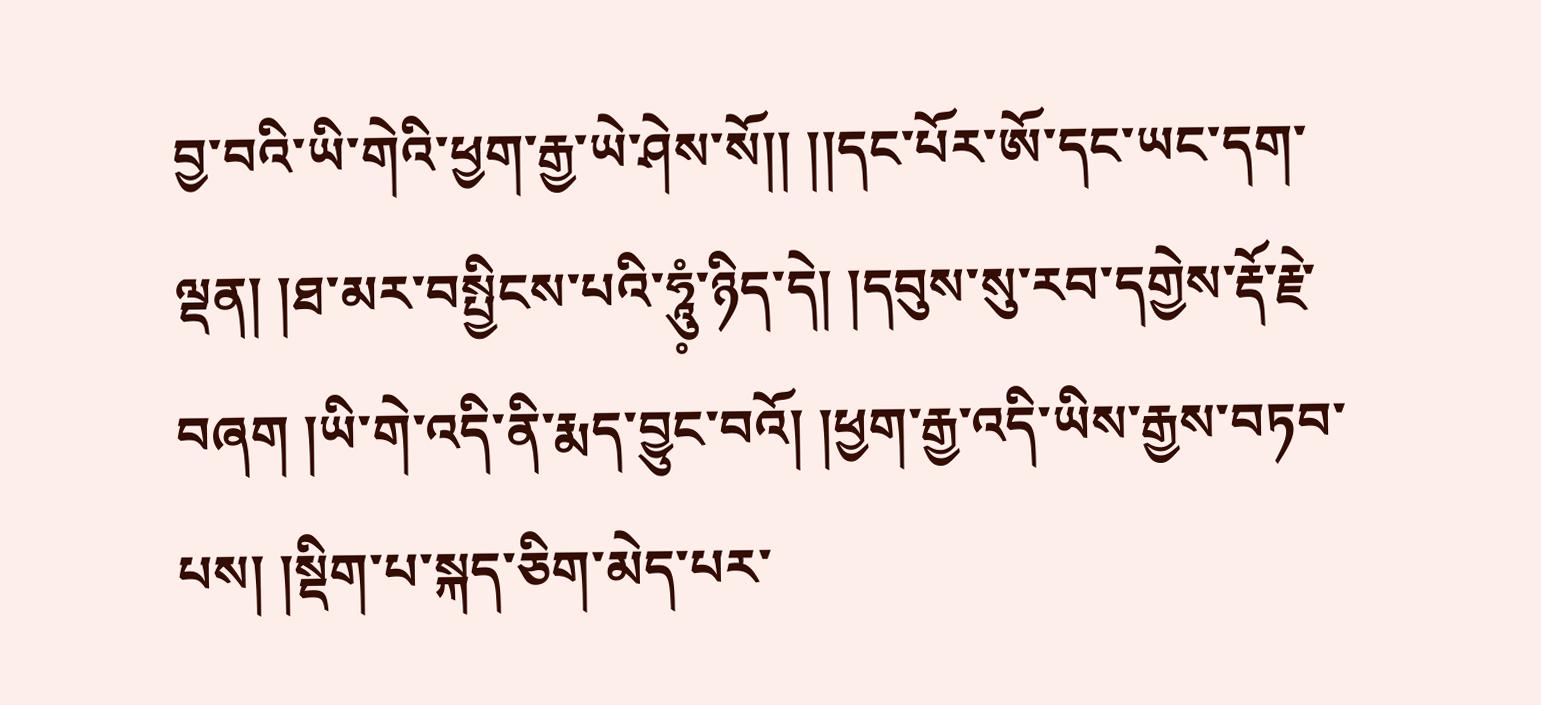བྱ་བའི་ཡི་གེའི་ཕྱག་རྒྱ་ཡེ་ཤེས་སོ།། །།དང་པོར་ཨོ་དང་ཡང་དག་ལྡན། །ཐ་མར་བསྤྱིངས་པའི་ཧཱུཾ༷་ཉིད་དེ། །དབུས་སུ་རབ་དགྱེས་རྡོ་རྗེ་བཞག །ཡི་གེ་འདི་ནི་རྨད་བྱུང་བའོ། །ཕྱག་རྒྱ་འདི་ཡིས་རྒྱས་བཏབ་པས། །སྡིག་པ་སྐད་ཅིག་མེད་པར་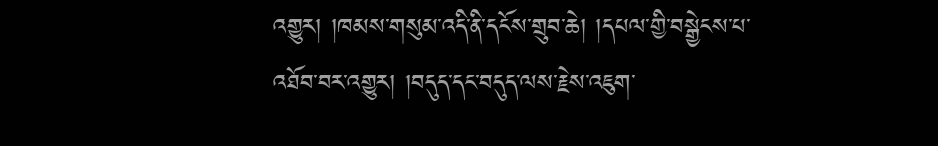འགྱུར། །ཁམས་གསུམ་འདི་ནི་དངོས་གྲུབ་ཆེ། །དཔལ་གྱི་བསྒྱེངས་པ་འཐོབ་བར་འགྱུར། །བདུད་དང་བདུད་ལས་རྗེས་འཇུག་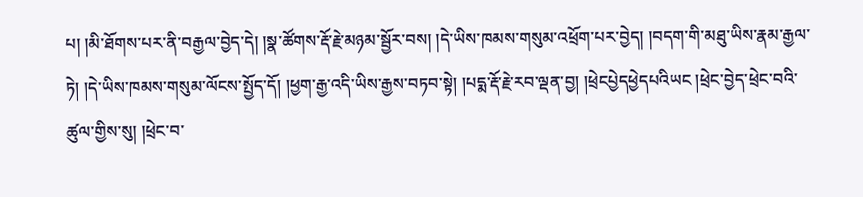པ། །མི་ཐོགས་པར་ནི་བརྒྱལ་བྱེད་དེ། །སྣ་ཚོགས་རྡོ་རྗེ་མཉམ་སྦྱོར་བས། །དེ་ཡིས་ཁམས་གསུམ་འཕྲོག་པར་བྱེད། །བདག་གི་མཐུ་ཡིས་རྣམ་རྒྱལ་ཏེ། །དེ་ཡིས་ཁམས་གསུམ་ལོངས་སྤྱོད་དོ། །ཕྱག་རྒྱ་འདི་ཡིས་རྒྱས་བཏབ་སྟེ། །པདྨ་རྡོ་རྗེ་རབ་ལྡན་བྱ། །ཕྲེངཔྱེདཕྱེདཔའིཡང །ཕྲེང་བྱེད་ཕྲེང་བའི་ཚུལ་གྱིས་སུ། །ཕྲེང་བ་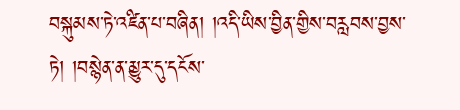བསྐུམས་ཏེ་འཛིན་པ་བཞིན། །འདི་ཡིས་བྱིན་གྱིས་བརླབས་བྱས་ཏེ། །བསྙེན་ན་མྱུར་དུ་དངོས་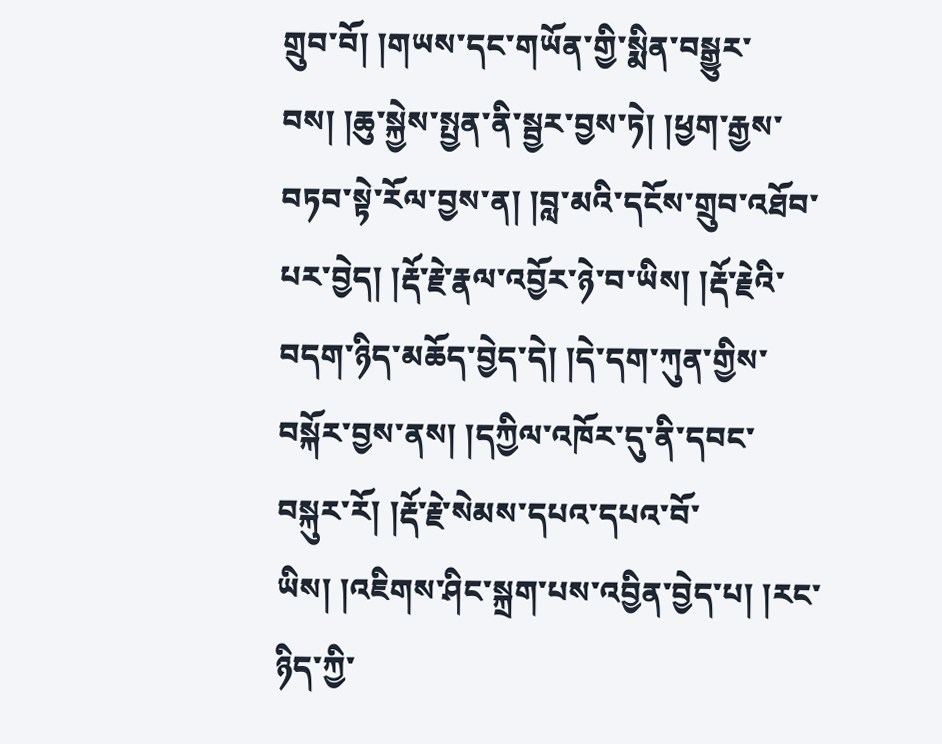གྲུབ་བོ། །གཡས་དང་གཡོན་གྱི་སྨིན་བསྒྱུར་བས། །ཆུ་སྐྱེས་སྤྱན་ནི་སྦྱར་བྱས་ཏེ། །ཕྱག་རྒྱས་བཏབ་སྟེ་རོལ་བྱས་ན། །བླ་མའི་དངོས་གྲུབ་འཐོབ་པར་བྱེད། །རྡོ་རྗེ་རྣལ་འབྱོར་ཉེ་བ་ཡིས། །རྡོ་རྗེའི་བདག་ཉིད་མཆོད་བྱེད་དེ། །དེ་དག་ཀུན་གྱིས་བསྐོར་བྱས་ནས། །དཀྱིལ་འཁོར་དུ་ནི་དབང་བསྐུར་རོ། །རྡོ་རྗེ་སེམས་དཔའ་དཔའ་བོ་ཡིས། །འཇིགས་ཤིང་སྐྲག་པས་འབྱིན་བྱེད་པ། །རང་ཉིད་ཀྱི་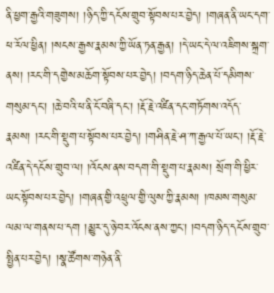ནི་ཕྱག་རྒྱའི་གཟུགས། །ཉིད་ཀྱི་དངོས་གྲུབ་སྟོབས་པར་བྱེད། །གཞན་ནི་ཡང་དག་ཕ་རོལ་ཕྱིན། །སངས་རྒྱས་རྣམས་ཀྱི་ཡོན་ཏན་རྒྱན། །དེ་ཡང་དེ་ལ་འཇིགས་སྐྲག་ནས། །རང་གི་དགྱེས་མཆོག་སྟོབས་པར་བྱེད། །བདག་ཉིད་ཆེན་པོ་དམིགས་གསུམ་དང་། །ཆེ་བའི་ཕ་ནི་ངོ་བཞི་དང་། །རྡོ་རྗེ་འཛིན་དང་གཏོགས་འདོད་རྣམས། །རང་གི་སྡུག་པ་སྟོབས་པར་བྱེད། །གཤིན་རྗེ་ཤ་ཀ་རྒྱལ་པོ་ཡང་། །རྡོ་རྗེ་འཛིན་དེ་དངོས་གྲུབ་ལ། །འོངས་ནས་བདག་གི་སྡུག་པ་རྣམས། སྲོག་གི་ཕྱིར་ཡང་སྟོབས་པར་བྱེད། །གཞན་གྱི་འཕྲུལ་གྱི་ལུས་ཀྱི་རྣམས། །ཁམས་གསུམ་ལམ་ལ་གནས་པ་དག །མྱུར་དུ་ཉེ་བར་འོངས་ནས་ཀྱང་། །བདག་ཉིད་དངོས་གྲུབ་སྤྱིན་པར་བྱེད། །སྣ་ཚོགས་གཉེན་ནི་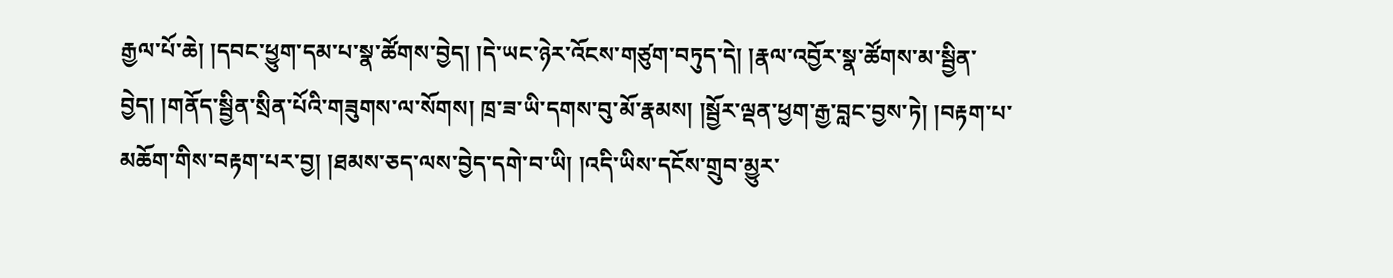རྒྱལ་པོ་ཆེ། །དབང་ཕྱུག་དམ་པ་སྣ་ཚོགས་བྱེད། །དེ་ཡང་ཉེར་འོངས་གཙུག་བཏུད་དེ། །རྣལ་འབྱོར་སྣ་ཚོགས་མ་སྦྱིན་བྱེད། །གནོད་སྦྱིན་སྲིན་པོའི་གཟུགས་ལ་སོགས། ཁྲ་ཟ་ཡི་དགས་བུ་མོ་རྣམས། །སྦྱོར་ལྡན་ཕྱག་རྒྱ་བླང་བྱས་ཏེ། །བརྟག་པ་མཆོག་གིས་བརྟག་པར་བྱ། །ཐམས་ཅད་ལས་བྱེད་དགེ་བ་ཡི། །འདི་ཡིས་དངོས་གྲུབ་མྱུར་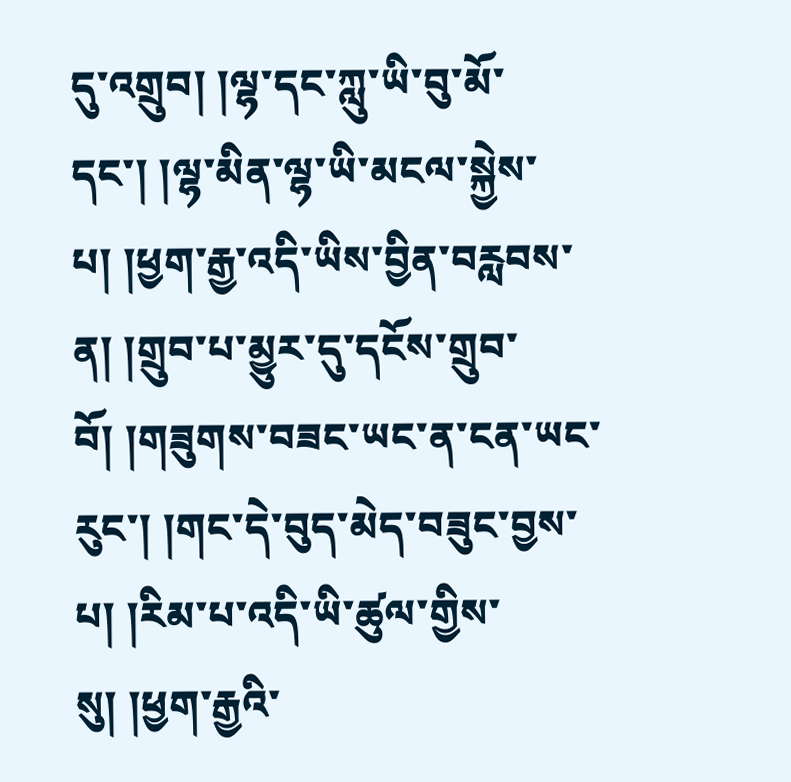དུ་འགྲུབ། །ལྷ་དང་ཀླུ་ཡི་བུ་མོ་དང་། །ལྷ་མིན་ལྷ་ཡི་མངལ་སྐྱེས་པ། །ཕྱག་རྒྱ་འདི་ཡིས་བྱིན་བརླབས་ན། །གྲུབ་པ་མྱུར་དུ་དངོས་གྲུབ་བོ། །གཟུགས་བཟང་ཡང་ན་ངན་ཡང་རུང་། །གང་དེ་བུད་མེད་བཟུང་བྱས་པ། །རིམ་པ་འདི་ཡི་ཚུལ་གྱིས་སུ། །ཕྱག་རྒྱའི་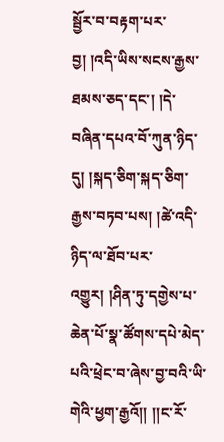སྦྱོར་བ་བརྟག་པར་བྱ། །འདི་ཡིས་སངས་རྒྱས་ཐམས་ཅད་དང་། །དེ་བཞིན་དཔའ་བོ་ཀུན་ཉིད་དུ། །སྐད་ཅིག་སྐད་ཅིག་རྒྱས་བཏབ་པས། །ཚེ་འདི་ཉིད་ལ་ཐོབ་པར་འགྱུར། །ཤིན་ཏུ་དགྱེས་པ་ཆེན་པོ་སྣ་ཚོགས་དཔེ་མེད་པའི་ཕྲེང་བ་ཞེས་བྱ་བའི་ཡི་གེའི་ཕྱག་རྒྱའོ།། །།ང་རོ་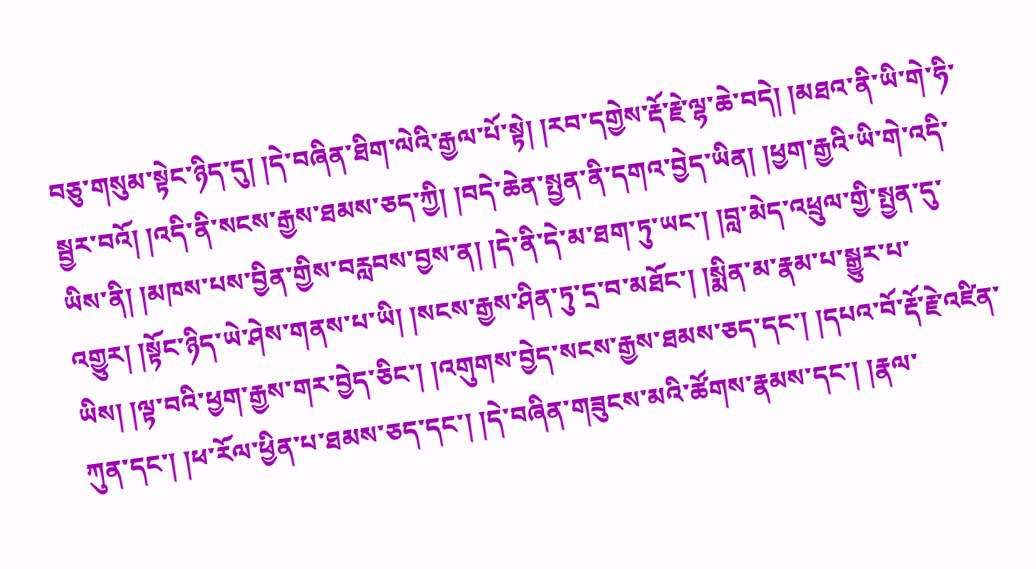བཅུ་གསུམ་སྟེང་ཉིད་དུ། །དེ་བཞིན་ཐིག་ལེའི་རྒྱལ་པོ་སྟེ། །རབ་དགྱེས་རྡོ་རྗེ་ལྷ་ཆེ་བདེ། །མཐའ་ནི་ཡི་གེ་ཧི་སྦྱར་བའོ། །འདི་ནི་སངས་རྒྱས་ཐམས་ཅད་ཀྱི། །བདེ་ཆེན་སྤྱན་ནི་དགའ་བྱེད་ཡིན། །ཕྱག་རྒྱའི་ཡི་གེ་འདི་ཡིས་ནི། །མཁས་པས་བྱིན་གྱིས་བརླབས་བྱས་ན། །དེ་ནི་དེ་མ་ཐག་ཏུ་ཡང་། །བླ་མེད་འཕྲུལ་གྱི་སྤྱན་དུ་འགྱུར། །སྟོང་ཉིད་ཡེ་ཤེས་གནས་པ་ཡི། །སངས་རྒྱས་ཤིན་ཏུ་དྲ་བ་མཐོང་། །སྨིན་མ་རྣམ་པ་སྒྱུར་པ་ཡིས། །ལྟ་བའི་ཕྱག་རྒྱས་གར་བྱེད་ཅིང་། །འགུགས་བྱེད་སངས་རྒྱས་ཐམས་ཅད་དང་། །དཔའ་བོ་རྡོ་རྗེ་འཛིན་ཀུན་དང་། །ཕ་རོལ་ཕྱིན་པ་ཐམས་ཅད་དང་། །དེ་བཞིན་གཟུངས་མའི་ཚོགས་རྣམས་དང་། །རྣལ་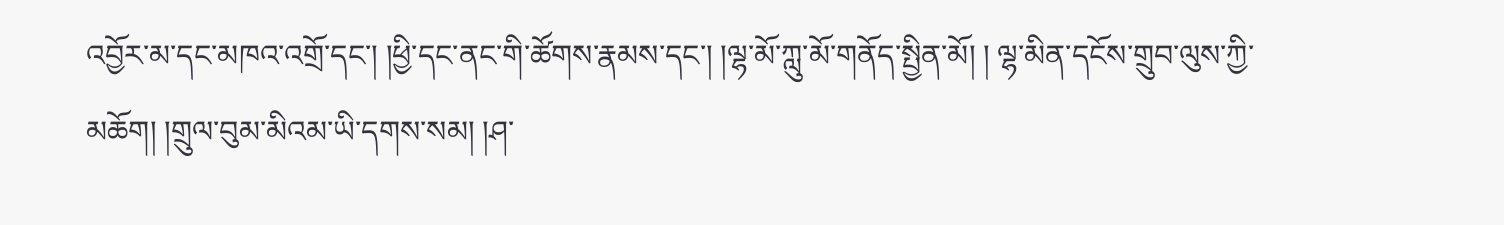འབྱོར་མ་དང་མཁའ་འགྲོ་དང་། །ཕྱི་དང་ནང་གི་ཚོགས་རྣམས་དང་། །ལྷ་མོ་ཀླུ་མོ་གནོད་སྤྱིན་མོ། ། ལྷ་མིན་དངོས་གྲུབ་ལུས་ཀྱི་མཆོག། །གྲུལ་བུམ་མིའམ་ཡི་དགས་སམ། །ཤ་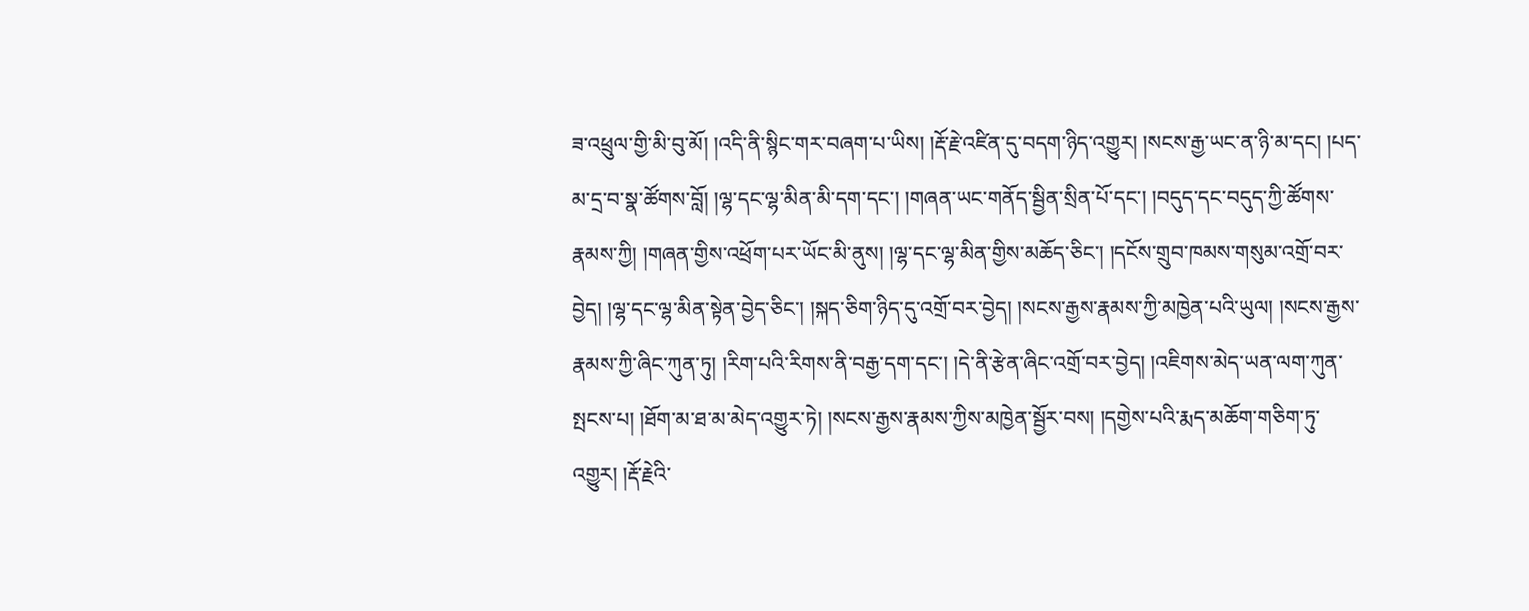ཟ་འཕྲུལ་གྱི་མི་བུ་མོ། །འདི་ནི་སྙིང་གར་བཞག་པ་ཡིས། །རྡོ་རྗེ་འཛིན་དུ་བདག་ཉིད་འགྱུར། །སངས་རྒྱ་ཡང་ན་ཉི་མ་དང། །པད་མ་དྲ་བ་སྣ་ཚོགས་བློ། །ལྷ་དང་ལྷ་མིན་མི་དག་དང་། །གཞན་ཡང་གནོད་སྦྱིན་སྲིན་པོ་དང་། །བདུད་དང་བདུད་ཀྱི་ཚོགས་རྣམས་ཀྱི། །གཞན་གྱིས་འཕྲོག་པར་ཡོང་མི་ནུས། །ལྷ་དང་ལྷ་མིན་གྱིས་མཆོད་ཅིང་། །དངོས་གྲུབ་ཁམས་གསུམ་འགྲོ་བར་བྱེད། །ལྷ་དང་ལྷ་མིན་སྟེན་བྱེད་ཅིང་། །སྐད་ཅིག་ཉིད་དུ་འགྲོ་བར་བྱེད། །སངས་རྒྱས་རྣམས་ཀྱི་མཁྱེན་པའི་ཡུལ། །སངས་རྒྱས་རྣམས་ཀྱི་ཞིང་ཀུན་ཏུ། །རིག་པའི་རིགས་ནི་བརྒྱ་དག་དང་། །དེ་ནི་རྩེན་ཞིང་འགྲོ་བར་བྱེད། །འཇིགས་མེད་ཡན་ལག་ཀུན་སྤངས་པ། །ཐོག་མ་ཐ་མ་མེད་འགྱུར་ཏེ། །སངས་རྒྱས་རྣམས་ཀྱིས་མཁྱེན་སྦྱོར་བས། །དགྱེས་པའི་རྨད་མཆོག་གཅིག་ཏུ་འགྱུར། །རྡོ་རྗེའི་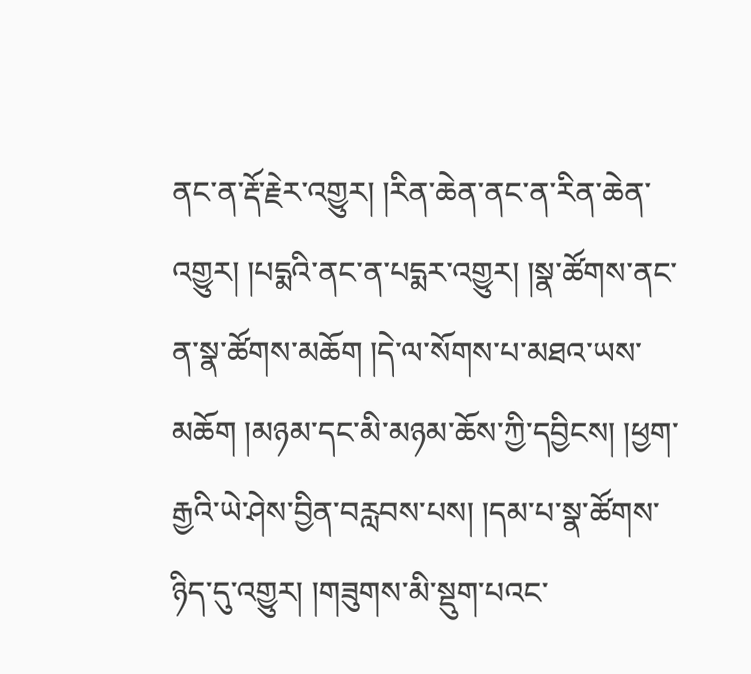ནང་ན་རྡོ་རྗེར་འགྱུར། །རིན་ཆེན་ནང་ན་རིན་ཆེན་འགྱུར། །པདྨའི་ནང་ན་པདྨར་འགྱུར། །སྣ་ཚོགས་ནང་ན་སྣ་ཚོགས་མཆོག །དེ་ལ་སོགས་པ་མཐའ་ཡས་མཆོག །མཉམ་དང་མི་མཉམ་ཆོས་ཀྱི་དབྱིངས། །ཕྱག་རྒྱའི་ཡེ་ཤེས་བྱིན་བརླབས་པས། །དམ་པ་སྣ་ཚོགས་ཉིད་དུ་འགྱུར། །གཟུགས་མི་སྡུག་པའང་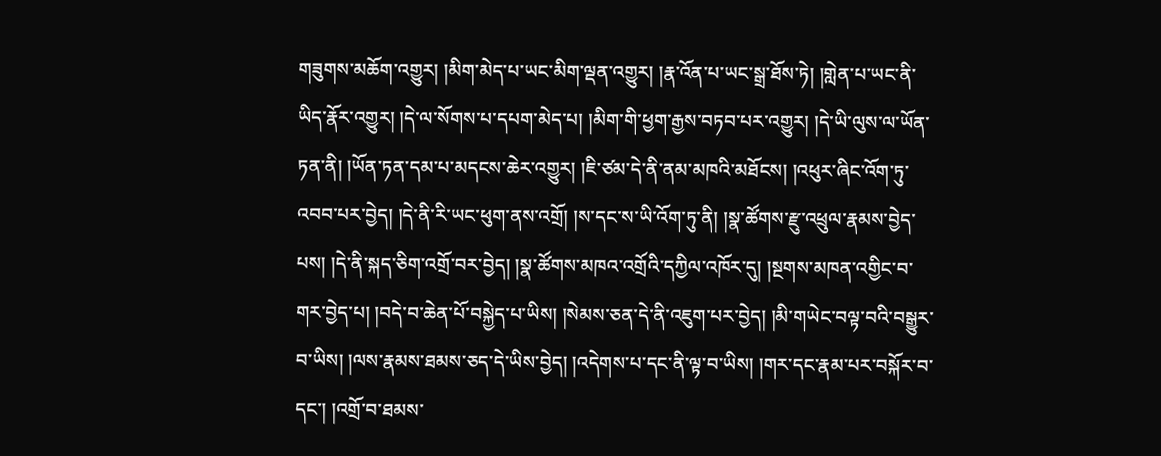གཟུགས་མཆོག་འགྱུར། །མིག་མེད་པ་ཡང་མིག་ལྡན་འགྱུར། །རྣ་འོན་པ་ཡང་སྒྲ་ཐོས་ཏེ། །གླེན་པ་ཡང་ནི་ཡིད་རྣོར་འགྱུར། །དེ་ལ་སོགས་པ་དཔག་མེད་པ། །མིག་གི་ཕྱག་རྒྱས་བཏབ་པར་འགྱུར། །དེ་ཡི་ལུས་ལ་ཡོན་ཏན་ནི། །ཡོན་ཏན་དམ་པ་མདངས་ཆེར་འགྱུར། །ཇི་ཙམ་དེ་ནི་ནམ་མཁའི་མཐོངས། །འཕུར་ཞིང་འོག་ཏུ་འབབ་པར་བྱེད། །དེ་ནི་རི་ཡང་ཕུག་ནས་འགྲོ། །ས་དང་ས་ཡི་འོག་ཏུ་ནི། །སྣ་ཚོགས་རྫུ་འཕྲུལ་རྣམས་བྱེད་པས། །དེ་ནི་སྐད་ཅིག་འགྲོ་བར་བྱེད། །སྣ་ཚོགས་མཁའ་འགྲོའི་དཀྱིལ་འཁོར་དུ། །སྔགས་མཁན་འགྱིང་བ་གར་བྱེད་པ། །བདེ་བ་ཆེན་པོ་བསྐྱེད་པ་ཡིས། །སེམས་ཅན་དེ་ནི་འཇུག་པར་བྱེད། །མི་གཡེང་བལྟ་བའི་བསྒྱུར་བ་ཡིས། །ལས་རྣམས་ཐམས་ཅད་དེ་ཡིས་བྱེད། །འདེགས་པ་དང་ནི་ལྟ་བ་ཡིས། །གར་དང་རྣམ་པར་བསྐོར་བ་དང་། །འགྲོ་བ་ཐམས་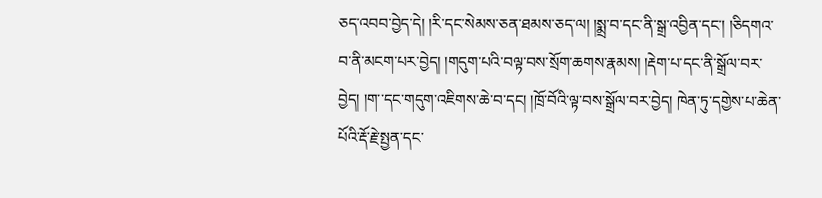ཅད་འབབ་བྱེད་དེ། །རི་དང་སེམས་ཅན་ཐམས་ཅད་ལ། །སྨྲ་བ་དང་ནི་སྒྲ་འབྱིན་དང་། །ཅིདགའ་བ་ནི་མངག་པར་བྱེད། །གདུག་པའི་བལྟ་བས་སྲོག་ཆགས་རྣམས། །རྡེག་པ་དང་ནི་སྒྲོལ་བར་བྱེད། །ག་་དང་གདུག་འཇིགས་ཆེ་བ་དང། །ཁྲོ་བོའི་ལྟ་བས་སྒྲོལ་བར་བྱེད། ཁེན་ཏུ་དགྱེས་པ་ཆེན་པོའི་རྡོ་རྗེ་སྤྱན་དང་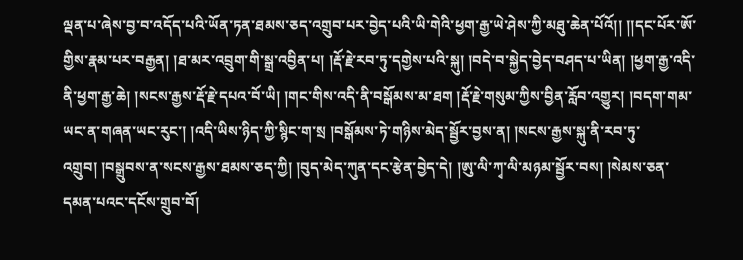ལྡན་པ་ཞེས་བྱ་བ་འདོད་པའི་ཡོན་ཏན་ཐམས་ཅད་འགྲུབ་པར་བྱེད་པའི་ཡི་གེའི་ཕྱག་རྒྱ་ཡེ་ཤེས་ཀྱི་མཐུ་ཆེན་པོའོ།། །།དང་པོར་ཨོ་གྱིས་རྣམ་པར་བརྒྱན། །ཐ་མར་འབྲུག་གི་སྒྲ་འབྱིན་པ། །རྡོ་རྗེ་རབ་ཏུ་དགྱེས་པའི་སྐུ། །བདེ་བ་སྐྱེད་བྱེད་བཤད་པ་ཡིན། །ཕྱག་རྒྱ་འདི་ནི་ཕྱག་རྒྱ་ཆེ། །སངས་རྒྱས་རྡོ་རྗེ་དཔའ་བོ་ཡི། །གང་གིས་འདི་ནི་བསྒོམས་མ་ཐག །རྡོ་རྗེ་གསུམ་ཀྱིས་བྱིན་རློབ་འགྱུར། །བདག་གམ་ཡང་ན་གཞན་ཡང་རུང་། །འདི་ཡིས་ཉིད་ཀྱི་སྙིང་ག་སྲ །བསྒོམས་ཏེ་གཉིས་མེད་སྦྱོར་བྱས་ན། །སངས་རྒྱས་སྐུ་ནི་རབ་ཏུ་འགྲུབ། །བསྒྲུབས་ན་སངས་རྒྱས་ཐམས་ཅད་ཀྱི། །བུད་མེད་ཀུན་དང་རྩེན་བྱེད་དེ། །ཨུ་ལི་ཀྭ་ལི་མཉམ་སྦྱོར་བས། །སེམས་ཅན་དམན་པའང་དངོས་གྲུབ་བོ།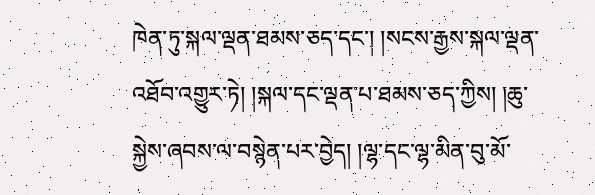ཁེན་ཏུ་སྐལ་ལྡན་ཐམས་ཅད་དང་། །སངས་རྒྱས་སྐལ་ལྡན་འཐོབ་འགྱུར་ཏེ། །སྐལ་དང་ལྡན་པ་ཐམས་ཅད་ཀྱིས། །ཆུ་སྐྱེས་ཞབས་ལ་བསྙེན་པར་བྱེད། །ལྷ་དང་ལྷ་མིན་བུ་མོ་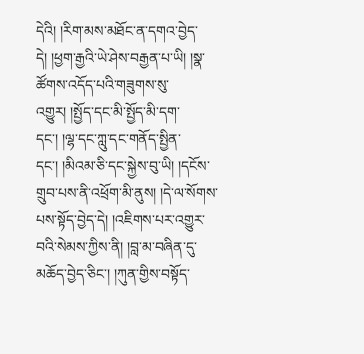དེའི། །རིག་མས་མཐོང་ན་དགའ་བྱེད་དེ། །ཕྱག་རྒྱའི་ཡེ་ཤེས་བརྒྱན་པ་ཡི། །སྣ་ཚོགས་འདོད་པའི་གཟུགས་སུ་འགྱུར། །སྤྱོད་དང་མི་སྤྱོད་མི་དག་དང་། །ལྷ་དང་ཀླུ་དང་གནོད་སྤྱིན་དང་། །མིའམ་ཅི་དང་སྐྱེས་བུ་ཡི། །དངོས་གྲུབ་པས་ནི་འཕྲོག་མི་ནུས། །དེ་ལ་སོགས་པས་སྟོད་བྱེད་དེ། །འཇིགས་པར་འགྱུར་བའི་སེམས་ཀྱིས་ནི། །བླ་མ་བཞིན་དུ་མཆོད་བྱེད་ཅིང་། །ཀུན་གྱིས་བསྟོད་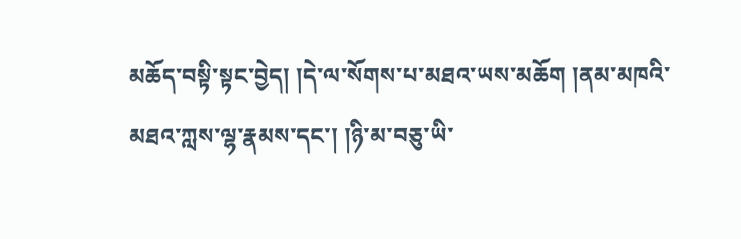མཆོད་བསྟི་སྟང་བྱེད། །དེ་ལ་སོགས་པ་མཐའ་ཡས་མཆོག །ནམ་མཁའི་མཐའ་ཀླས་ལྷ་རྣམས་དང་། །ཉི་མ་བཅུ་ཡི་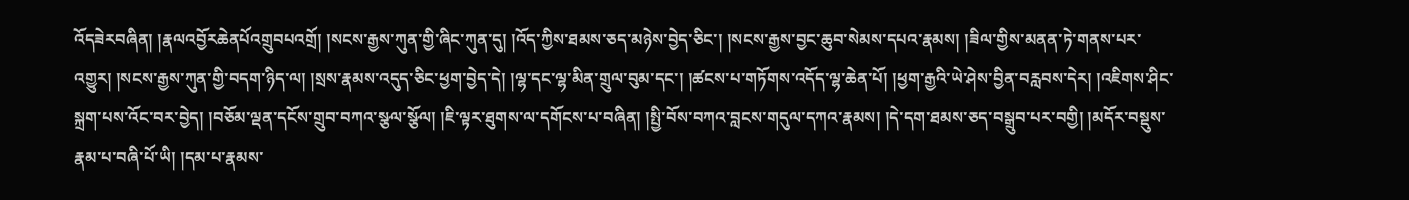འོདཟེརབཞིན། །རྣལའབྱོརཆེནཔོའགྲུབཔའགྲོ། །སངས་རྒྱས་ཀུན་གྱི་ཞིང་ཀུན་དུ། །འོད་ཀྱིས་ཐམས་ཅད་མཉེས་བྱེད་ཅིང་། །སངས་རྒྱས་བྱང་ཆུབ་སེམས་དཔའ་རྣམས། །ཟིལ་གྱིས་མནན་ཏེ་གནས་པར་འགྱུར། །སངས་རྒྱས་ཀུན་གྱི་བདག་ཉིད་ལ། །སྲས་རྣམས་འདུད་ཅིང་ཕྱག་བྱེད་དེ། །ལྷ་དང་ལྷ་མིན་གྲུལ་བུམ་དང་། །ཚངས་པ་གཏོགས་འདོད་ལྷ་ཆེན་པོ། །ཕྱག་རྒྱའི་ཡེ་ཤེས་བྱིན་བརླབས་དེར། །འཇིགས་ཤིང་སྐྲག་པས་འོང་བར་བྱེད། །བཅོམ་ལྡན་དངོས་གྲུབ་བཀའ་སྩལ་སྩོལ། །ཇི་ལྟར་ཐུགས་ལ་དགོངས་པ་བཞིན། །སྤྱི་བོས་བཀའ་བླངས་གདུལ་དཀའ་རྣམས། །དེ་དག་ཐམས་ཅད་བསྒྲུབ་པར་བགྱི། །མདོར་བསྡུས་རྣམ་པ་བཞི་པོ་ཡི། །དམ་པ་རྣམས་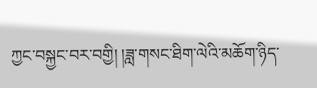ཀྱང་བསྐྱང་བར་བགྱི། །ཟླ་གསང་ཐིག་ལེའི་མཆོག་ཉིད་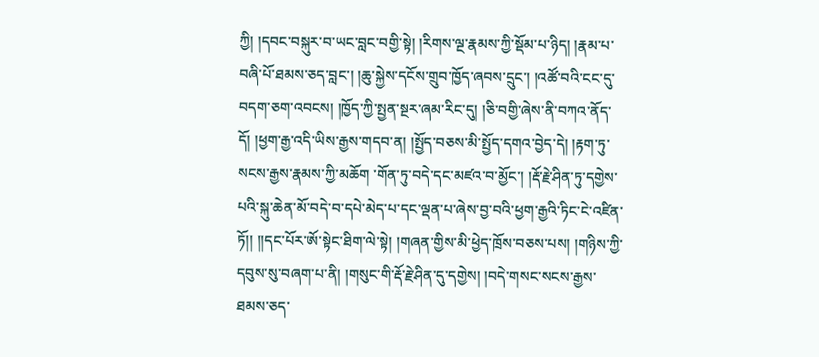ཀྱི། །དབང་བསྐུར་བ་ཡང་བླང་བགྱི་སྟེ། །རིགས་ལྔ་རྣམས་ཀྱི་སྡོམ་པ་ཉིད། །རྣམ་པ་བཞི་པོ་ཐམས་ཅད་བླང་། །ཆུ་སྐྱེས་དངོས་གྲུབ་ཁྱོད་ཞབས་དྲུང་། །འཚོ་བའི་ངང་དུ་བདག་ཅག་འབངས། །ཁྱོད་ཀྱི་སྤྱན་སྔར་ཞམ་རིང་དུ། །ཅི་བགྱི་ཞེས་ནི་བཀའ་ནོད་དོ། །ཕྱག་རྒྱ་འདི་ཡིས་རྒྱས་གདབ་ན། །སྤྱོད་བཅས་མི་སྤྱོད་དགའ་བྱེད་དེ། །རྟག་ཏུ་སངས་རྒྱས་རྣམས་ཀྱི་མཆོག ་གོན་ཏུ་བདེ་དང་མཛའ་བ་མྱོང་། །རྡོ་རྗེ་ཤིན་ཏུ་དགྱེས་པའི་སྐུ་ཆེན་མོ་བདེ་བ་དཔེ་མེད་པ་དང་ལྡན་པ་ཞེས་བྱ་བའི་ཕྱག་རྒྱའི་ཏིང་ངེ་འཛིན་ཏོ།། །།དང་པོར་ཨོ་སྟེང་ཐིག་ལེ་སྟེ། །གཞན་གྱིས་མི་ཕྱེད་ཁྲོས་བཅས་པས། །གཉིས་ཀྱི་དབུས་སུ་བཞག་པ་ནི། །གསུང་གི་རྡོ་རྗེ་ཤིན་དུ་དགྱེས། །བདེ་གསང་སངས་རྒྱས་ཐམས་ཅད་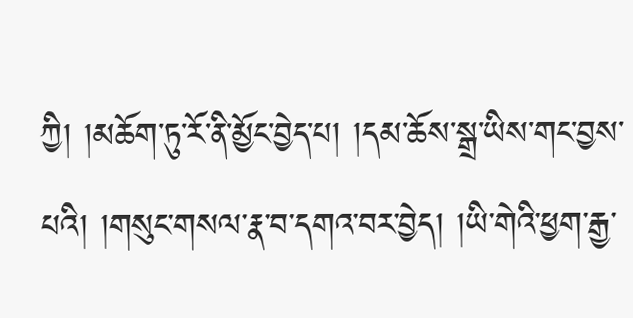ཀྱི། །མཆོག་ཏུ་རོ་ནི་མྱོང་བྱེད་པ། །དམ་ཆོས་སྒྲ་ཡིས་གང་བྱས་པའི། །གསུང་གསལ་རྣ་བ་དགའ་བར་བྱེད། །ཡི་གེའི་ཕྱག་རྒྱ་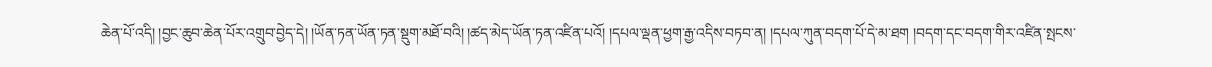ཆེན་པོ་འདི། །བྱང་ཆུབ་ཆེན་པོར་འགྲུབ་བྱེད་དེ། །ཡོན་ཏན་ཡོན་ཏན་སྡུག་མཐོ་བའི། །ཚད་མེད་ཡོན་ཏན་འཛིན་པའོ། །དཔལ་ལྡན་ཕྱག་རྒྱ་འདིས་བཏབ་ན། །དཔལ་ཀུན་བདག་པོ་དེ་མ་ཐག །བདག་དང་བདག་གིར་འཛིན་སྤངས་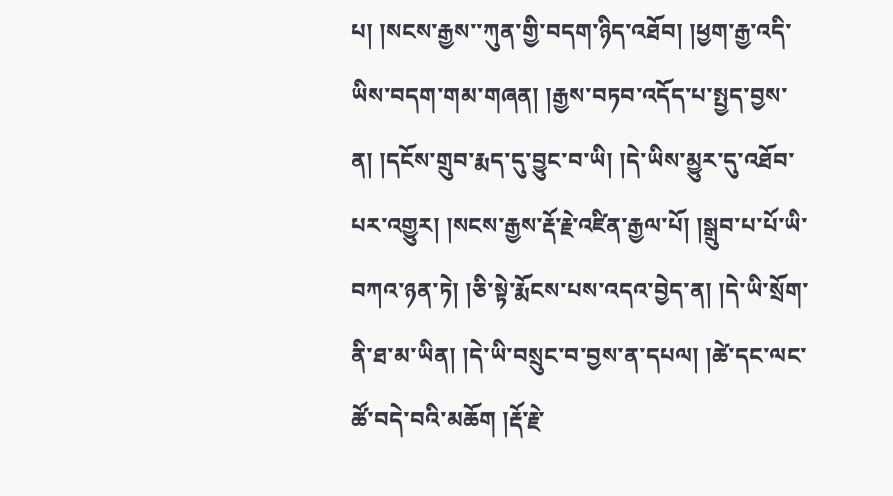པ། །སངས་རྒྱས་་ཀུན་གྱི་བདག་ཉིད་འཐོབ། །ཕྱག་རྒྱ་འདི་ཡིས་བདག་གམ་གཞན། །རྒྱས་བཏབ་འདོད་པ་སྤྱད་བྱས་ན། །དངོས་གྲུབ་རྨད་དུ་བྱུང་བ་ཡི། །དེ་ཡིས་མྱུར་དུ་འཐོབ་པར་འགྱུར། །སངས་རྒྱས་རྡོ་རྗེ་འཛིན་རྒྱལ་པོ། །སྒྲུབ་པ་པོ་ཡི་བཀའ་ཉན་ཏེ། །ཅི་སྟེ་རྨོངས་པས་འདའ་བྱེད་ན། །དེ་ཡི་སྲོག་ནི་ཐ་མ་ཡིན། །དེ་ཡི་བསྲུང་བ་བྱས་ན་དཔལ། །ཚེ་དང་ལང་ཚོ་བདེ་བའི་མཆོག །རྡོ་རྗེ་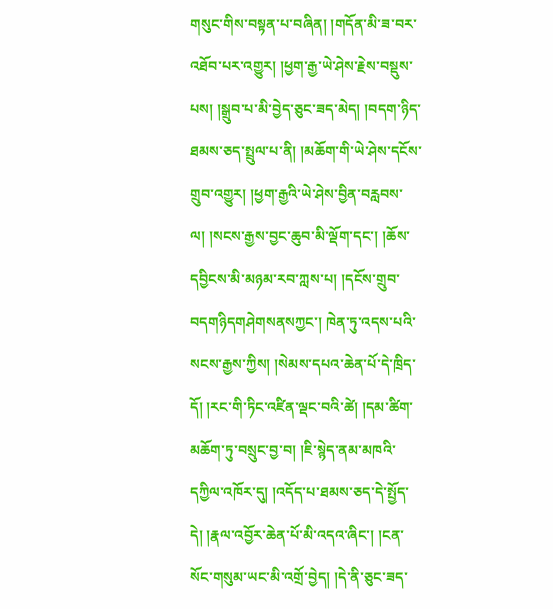གསུང་གིས་བསྟན་པ་བཞིན། །གདོན་མི་ཟ་བར་འཐོབ་པར་འགྱུར། །ཕྱག་རྒྱ་ཡེ་ཤེས་རྗེས་བསྡུས་པས། །སྒྲུབ་པ་མི་བྱེད་ཅུང་ཟད་མེད། །བདག་ཉིད་ཐམས་ཅད་སྤྲུལ་པ་ནི། །མཆོག་གི་ཡེ་ཤེས་དངོས་གྲུབ་འགྱུར། །ཕྱག་རྒྱའི་ཡེ་ཤེས་བྱིན་བརླབས་ལ། །སངས་རྒྱས་བྱང་ཆུབ་མི་ལྡོག་དང་། །ཆོས་དབྱིངས་མི་མཉམ་རབ་ཀླས་པ། །དངོས་གྲུབ་བདགཉིདགཤེགསནསཀྱང་། ཁེན་ཏུ་འདས་པའི་སངས་རྒྱས་ཀྱིས། །སེམས་དཔའ་ཆེན་པོ་དེ་ཁྲིད་དོ། །རང་གི་ཏིང་འཛིན་ལྡང་བའི་ཚེ། །དམ་ཚིག་མཆོག་ཏུ་བསྲུང་བྱ་བ། །ཇི་སྙེད་ནམ་མཁའི་དཀྱིལ་འཁོར་དུ། །འདོད་པ་ཐམས་ཅད་དེ་སྤྱོད་དེ། །རྣལ་འབྱོར་ཆེན་པོ་མི་འདའ་ཞིང་། །ངན་སོང་གསུམ་ཡང་མི་འགྲོ་བྱེད། །དེ་ནི་ཅུང་ཟད་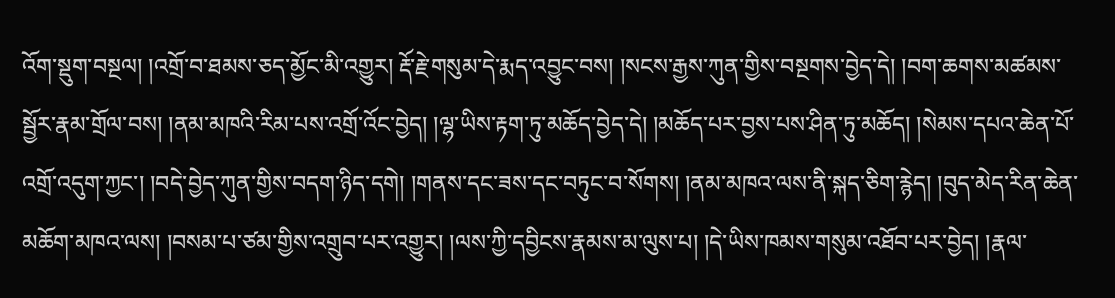འོག་སྡུག་བསྔལ། །འགྲོ་བ་ཐམས་ཅད་མྱོང་མི་འགྱུར། རྡོ་རྗེ་གསུམ་དེ་རྨད་འབྱུང་བས། །སངས་རྒྱས་ཀུན་གྱིས་བསྔགས་བྱེད་དེ། །བག་ཆགས་མཚམས་སྦྱོར་རྣམ་གྲོལ་བས། །ནམ་མཁའི་རིམ་པས་འགྲོ་འོང་བྱེད། །ལྷ་ཡིས་རྟག་ཏུ་མཆོད་བྱེད་དེ། །མཆོད་པར་བྱས་པས་ཤིན་ཏུ་མཆོད། །སེམས་དཔའ་ཆེན་པོ་འགྲོ་འདུག་ཀྱང་། །བདེ་བྱེད་ཀུན་གྱིས་བདག་ཉིད་དགེ། །གནས་དང་ཟས་དང་བཏུང་བ་སོགས། །ནམ་མཁའ་ལས་ནི་སྐད་ཅིག་རྙེད། །བུད་མེད་རིན་ཆེན་མཆོག་མཁའ་ལས། །བསམ་པ་ཙམ་གྱིས་འགྲུབ་པར་འགྱུར། །ལས་ཀྱི་དབྱིངས་རྣམས་མ་ལུས་པ། །དེ་ཡིས་ཁམས་གསུམ་འཐོབ་པར་བྱེད། །རྣལ་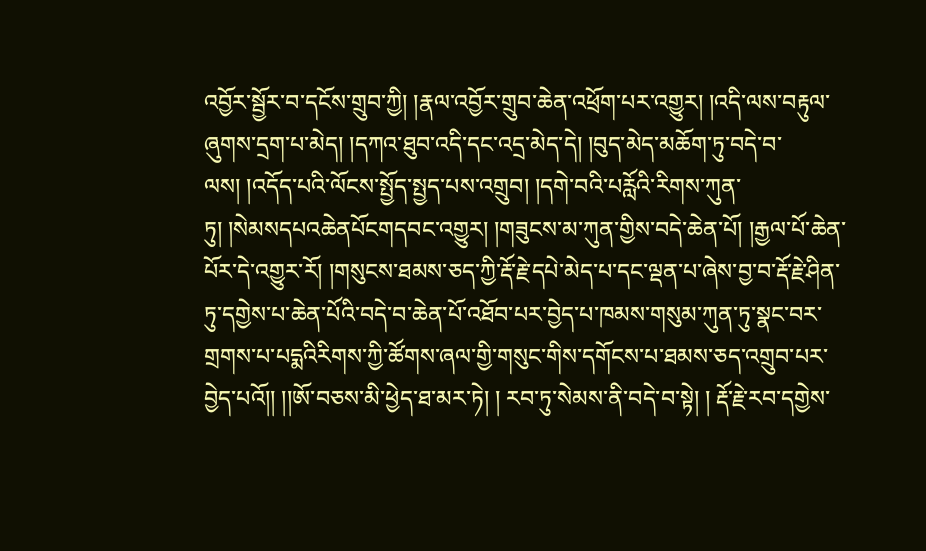འབྱོར་སྦྱོར་བ་དངོས་གྲུབ་ཀྱི། །རྣལ་འབྱོར་གྲུབ་ཆེན་འཕྲོག་པར་འགྱུར། །འདི་ལས་བརྟུལ་ཞུགས་དྲག་པ་མེད། །དཀའ་ཐུབ་འདི་དང་འདྲ་མེད་དེ། །བུད་མེད་མཆོག་ཏུ་བདེ་བ་ལས། །འདོད་པའི་ལོངས་སྤྱོད་སྤྱད་པས་འགྲུབ། །དགེ་བའི་པརློའི་རིགས་ཀུན་ཏུ། །སེམསདཔའཆེནཔོངགདབང་འགྱུར། །གཟུངས་མ་ཀུན་གྱིས་བདེ་ཆེན་པོ། །རྒྱལ་པོ་ཆེན་པོར་དེ་འགྱུར་རོ། །གསུངས་ཐམས་ཅད་ཀྱི་རྡོ་རྗེ་དཔེ་མེད་པ་དང་ལྡན་པ་ཞེས་བྱ་བ་རྡོ་རྗེ་ཤིན་ཏུ་དགྱེས་པ་ཆེན་པོའི་བདེ་བ་ཆེན་པོ་འཐོབ་པར་བྱེད་པ་ཁམས་གསུམ་ཀུན་ཏུ་སྣང་བར་གྲགས་པ་པདྨའིརིགས་ཀྱི་ཚོགས་ཞལ་གྱི་གསུང་གིས་དགོངས་པ་ཐམས་ཅད་འགྲུབ་པར་བྱེད་པའོ།། །།ཨོ་བཅས་མི་ཕྱེད་ཐ་མར་ཏེ། ། རབ་ཏུ་སེམས་ནི་བདེ་བ་སྟེ། ། རྡོ་རྗེ་རབ་དགྱེས་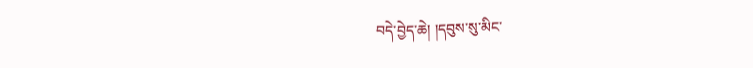བདེ་བྱེད་ཆེ། །དབུས་སུ་མིང་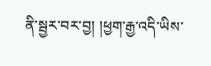ནི་སྦྱར་བར་བྱ། །ཕྱག་རྒྱ་འདི་ཡིས་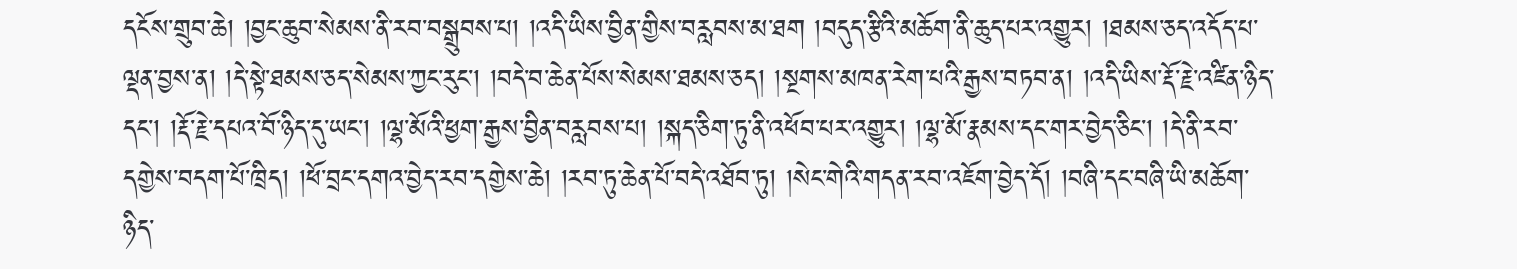དངོས་གྲུབ་ཆེ། །བྱང་ཆུབ་སེམས་ནི་རབ་བསྒྲུབས་པ། །འདི་ཡིས་བྱིན་གྱིས་བརླབས་མ་ཐག །བདུད་རྩིའི་མཆོག་ནི་ཆུད་པར་འགྱུར། །ཐམས་ཅད་འདོད་པ་ལྡན་བྱས་ན། །དེ་སྟེ་ཐམས་ཅད་སེམས་ཀྱང་རུང་། །བདེ་བ་ཆེན་པོས་སེམས་ཐམས་ཅད། །སྔགས་མཁན་རེག་པའི་རྒྱས་བཏབ་ན། །འདི་ཡིས་རྡོ་རྗེ་འཛིན་ཉིད་དང་། །རྡོ་རྗེ་དཔའ་བོ་ཉིད་དུ་ཡང་། །ལྷ་མོའི་ཕྱག་རྒྱས་བྱིན་བརླབས་པ། །སྐད་ཅིག་ཏུ་ནི་འཕོབ་པར་འགྱུར། །ལྷ་མོ་རྣམས་དང་གར་བྱེད་ཅིང་། །དེ་ནི་རབ་དགྱེས་བདག་པོ་ཁྲིད། །ཕོ་བྲང་དགའ་བྱེད་རབ་དགྱེས་ཆེ། །རབ་ཏུ་ཆེན་པོ་བདེ་འཐོབ་ཏུ། །སེང་གེའི་གདན་རབ་འཇོག་བྱེད་དོ། །བཞི་དང་བཞི་ཡི་མཆོག་ཉིད་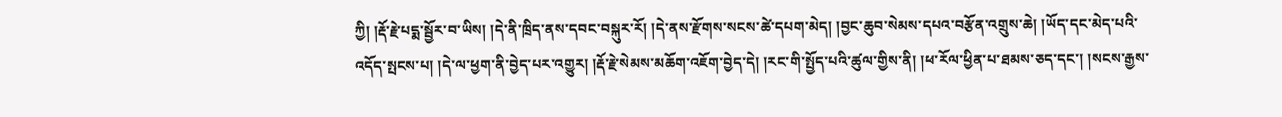ཀྱི། །རྡོ་རྗེ་པདྨ་སྦྱོར་བ་ཡིས། །དེ་ནི་ཁྲིད་ནས་དབང་བསྐུར་རོ། །དེ་ནས་རྫོགས་སངས་ཚེ་དཔག་མེད། །བྱང་ཆུབ་སེམས་དཔའ་བརྩོན་འགྲུས་ཆེ། །ཡོད་དང་མེད་པའི་འདོད་སྤངས་པ། །དེ་ལ་ཕྱག་ནི་བྱེད་པར་འགྱུར། །རྡོ་རྗེ་སེམས་མཆོག་འཇོག་བྱེད་དེ། །རང་གི་སྤྱོད་པའི་ཚུལ་གྱིས་ནི། །ཕ་རོལ་ཕྱིན་པ་ཐམས་ཅད་དང་། །སངས་རྒྱས་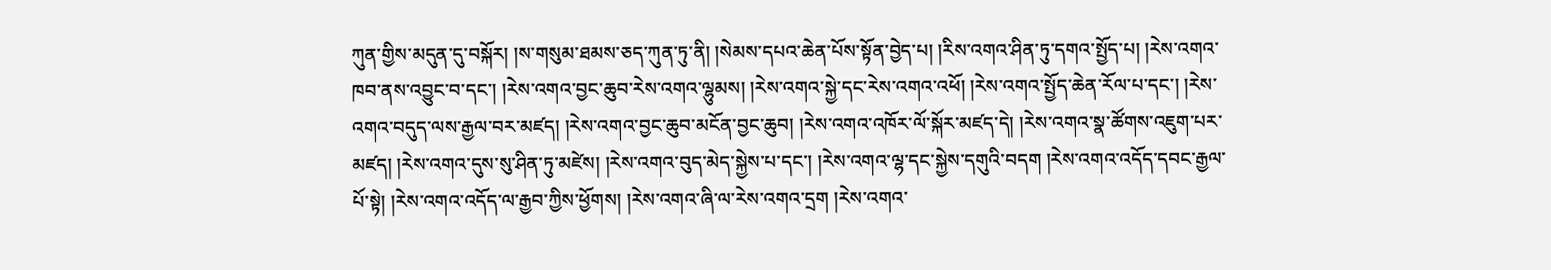ཀུན་གྱིས་མདུན་དུ་བསྐོར། །ས་གསུམ་ཐམས་ཅད་ཀུན་ཏུ་ནི། །སེམས་དཔའ་ཆེན་པོས་སྟོན་བྱེད་པ། །རིས་འགའ་ཤིན་ཏུ་དགའ་སྤྱོད་པ། །རེས་འགའ་ཁབ་ནས་འབྱུང་བ་དང་། །རེས་འགའ་བྱང་ཆུབ་རེས་འགའ་ལྷུམས། །རེས་འགའ་སྐྱེ་དང་རེས་འགའ་འཕོ། །རེས་འགའ་སྤྱོད་ཆེན་རོལ་པ་དང་། །རེས་འགའ་བདུད་ལས་རྒྱལ་བར་མཛད། །རེས་འགའ་བྱང་ཆུབ་མངོན་བྱང་ཆུབ། །རེས་འགའ་འཁོར་ལོ་སྐོར་མཛད་དེ། །རེས་འགའ་སྣ་ཚོགས་འཇུག་པར་མཛད། །རེས་འགའ་དུས་སུ་ཤིན་ཏུ་མཛེས། །རེས་འགའ་བུད་མེད་སྐྱེས་པ་དང་། །རེས་འགའ་ལྷ་དང་སྐྱེས་དགུའི་བདག །རེས་འགའ་འདོད་དབང་རྒྱལ་པོ་སྟེ། །རེས་འགའ་འདོད་ལ་རྒྱབ་ཀྱིས་ཕྱོགས། །རེས་འགའ་ཞི་ལ་རེས་འགའ་དྲག །རེས་འགའ་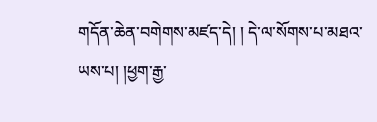གདོན་ཆེན་བགེགས་མཛད་དེ། ། དེ་ལ་སོགས་པ་མཐའ་ཡས་པ། །ཕྱག་རྒྱ་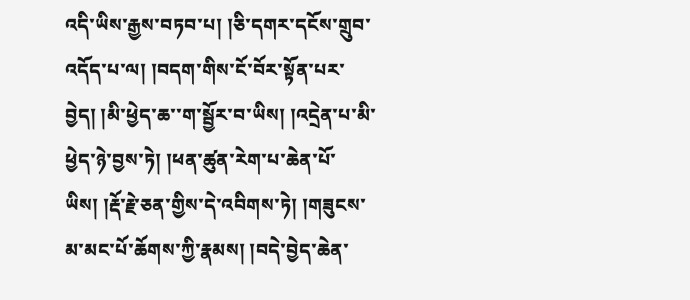འདི་ཡིས་རྒྱས་བཏབ་པ། །ཅི་དགར་དངོས་གྲུབ་འདོད་པ་ལ། །བདག་གིས་ངོ་བོར་སྟོན་པར་བྱེད། །མི་ཕྱེད་ཆ་་ག་སྦྱོར་བ་ཡིས། །འདྲེན་པ་མི་ཕྱེད་ཉེ་བྱས་ཏེ། །ཕན་ཚུན་རེག་པ་ཆེན་པོ་ཡིས། །རྡོ་རྗེ་ཅན་གྱིས་དེ་འབིགས་ཏེ། །གཟུངས་མ་མང་པོ་ཆོགས་ཀྱི་རྣམས། །བདེ་བྱེད་ཆེན་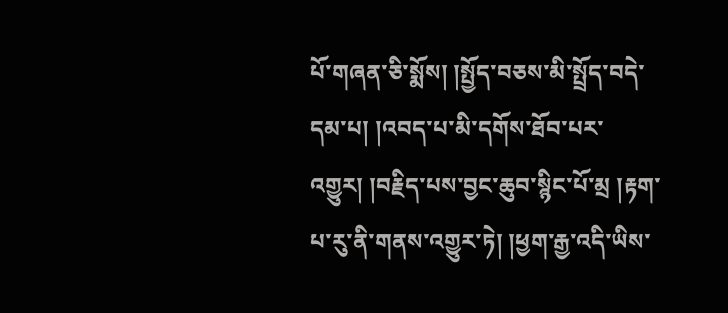པོ་གཞན་ཅི་སྨོས། །སྤྱོད་བཅས་མི་སྤྲོད་བདེ་དམ་པ། །འབད་པ་མི་དགོས་ཐོབ་པར་འགྱུར། །བརྗིད་པས་བྱང་ཆུབ་སྙིང་པོ་མྲ །རྟག་པ་རུ་ནི་གནས་འགྱུར་ཏེ། །ཕྱག་རྒྱ་འདི་ཡིས་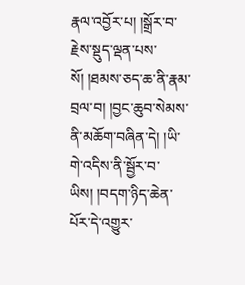རྣལ་འབྱོར་པ། །སྒྲོར་བ་རྗེས་སྡུད་ལྡན་པས་སོ། །ཐམས་ཅད་ཆ་ནི་རྣམ་བྲལ་བ། །བྱང་ཆུབ་སེམས་ནི་མཆོག་བཞིན་དེ། །ཡི་གེ་འདིས་ནི་སྦྱོར་བ་ཡིས། །བདག་ཉིད་ཆེན་པོར་དེ་འགྱུར་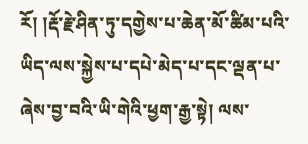རོ། །རྡོ་རྗེ་ཤིན་ཏུ་དགྱེས་པ་ཆེན་མོ་ཚིམ་པའི་ཡིད་ལས་སྐྱེས་པ་དཔེ་མེད་པ་དང་ལྡན་པ་ཞེས་བྱ་བའི་ཡི་གེའི་ཕྱག་རྒྱ་སྟེ། ལས་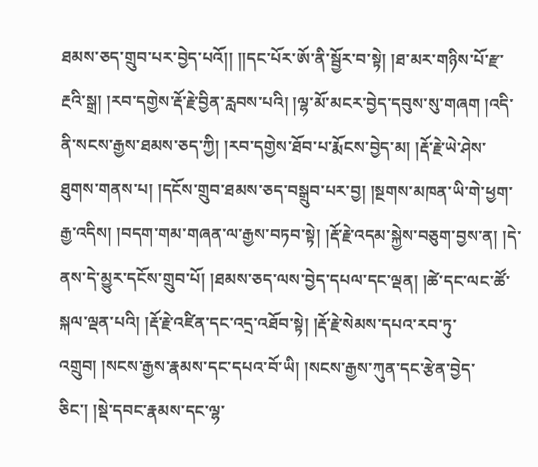ཐམས་ཅད་གྲུབ་པར་བྱེད་པའོ།། །།དང་པོར་ཨོ་ནི་སྦྱོར་བ་སྟེ། །ཐ་མར་གཉིས་པོ་རྫ་རྔའི་སྒྲ། །རབ་དགྱེས་རྡོ་རྗེ་བྱིན་རླབས་པའི། །ལྷ་མོ་མངར་བྱེད་དབུས་སུ་གཞག །འདི་ནི་སངས་རྒྱས་ཐམས་ཅད་ཀྱི། །རབ་དགྱེས་ཐོབ་པ་རྨོངས་བྱེད་མ། །རྡོ་རྗེ་ཡེ་ཤེས་ཐུགས་གནས་པ། །དངོས་གྲུབ་ཐམས་ཅད་བསྒྲུབ་པར་བྱ། །སྔགས་མཁན་ཡི་གེ་ཕྱག་རྒྱ་འདིས། །བདག་གམ་གཞན་ལ་རྒྱས་བཏབ་སྟེ། །རྡོ་རྗེ་འདམ་སྐྱེས་བཅུག་བྱས་ན། །དེ་ནས་དེ་མྱུར་དངོས་གྲུབ་པོ། །ཐམས་ཅད་ལས་བྱེད་དཔལ་དང་ལྡན། །ཚེ་དང་ལང་ཚོ་སྐལ་ལྡན་པའི། །རྡོ་རྗེ་འཛིན་དང་འདྲ་འཐོབ་སྟེ། །རྡོ་རྗེ་སེམས་དཔའ་རབ་ཏུ་འགྲུབ། །སངས་རྒྱས་རྣམས་དང་དཔའ་བོ་ཡི། །སངས་རྒྱས་ཀུན་དང་རྩེན་བྱེད་ཅིང་། །སྡེ་དབང་རྣམས་དང་ལྷ་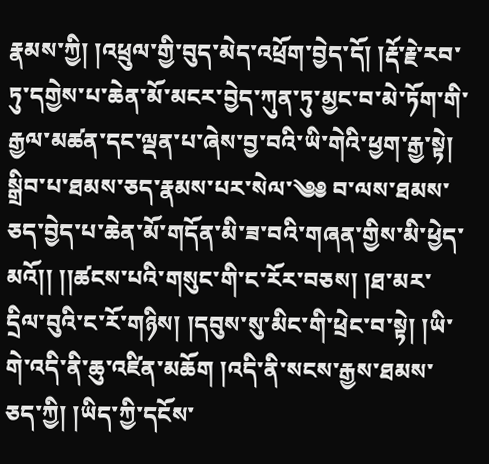རྣམས་ཀྱི། །འཕྲུལ་གྱི་བུད་མེད་འཕྲོག་བྱེད་དོ། །རྡོ་རྗེ་རབ་ཏུ་དགྱེས་པ་ཆེན་མོ་མངར་བྱེད་ཀུན་ཏུ་མྱང་བ་མེ་ཏོག་གི་རྒྱལ་མཚན་དང་ལྡན་པ་ཞེས་བྱ་བའི་ཡི་གེའི་ཕྱག་རྒྱ་སྟེ། སྒྲིབ་པ་ཐམས་ཅད་རྣམས་པར་སེལ་༄༅ བ་ལས་ཐམས་ཅད་བྱེད་པ་ཆེན་མོ་གདོན་མི་ཟ་བའི་གཞན་གྱིས་མི་ཕྱེད་མའོ།། །།ཚངས་པའི་གསུང་གི་ང་རོར་བཅས། །ཐ་མར་དྲིལ་བུའི་ང་རོ་གཉིས། །དབུས་སུ་མིང་གི་ཕྲེང་བ་སྟེ། །ཡི་གེ་འདི་ནི་ཆུ་འཛིན་མཆོག །འདི་ནི་སངས་རྒྱས་ཐམས་ཅད་ཀྱི། །ཡིད་ཀྱི་དངོས་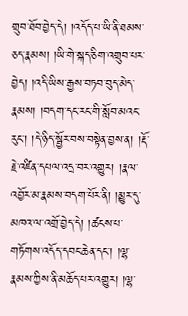གྲུབ་ཐོབ་བྱེད་དེ། །འདོད་པ་ཡི་ནི་ཐམས་ཅད་རྣམས། །ཡི་གེ་སྐད་ཅིག་འགྲུབ་པར་བྱེད། །འདི་ཡིས་རྒྱས་བཏབ་བུད་མེད་རྣམས། །བདག་དང་རང་གི་སློབ་མའང་རུང་། །དེ་ཉིད་སྦྱོར་བས་བསྟེན་བྱས་ན། །རྡོ་རྗེ་འཛིན་དཔལ་འདྲ་བར་འགྱུར། །རྣལ་འབྱོར་མ་རྣམས་བདག་པོར་ནི། །མྱུར་དུ་མཁའ་ལ་འགྲོ་བྱེད་དེ། །ཚངས་པ་གཏོགས་འདོད་དབང་ཆེན་དང་། །ལྷ་རྣམས་ཀྱིས་ནི་མཆོད་པར་འགྱུར། །ལྷ་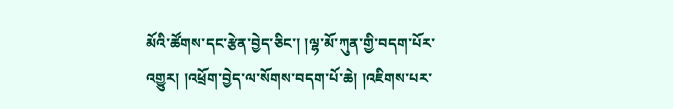མོའི་ཚོགས་དང་རྩེན་བྱེད་ཅིང་། །ལྷ་མོ་ཀུན་གྱི་བདག་པོར་འགྱུར། །འཕྲོག་བྱེད་ལ་སོགས་བདག་པོ་ཆེ། །འཇིགས་པར་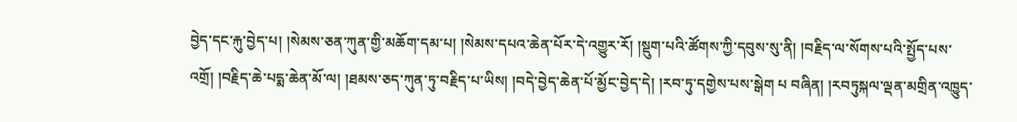བྱེད་དང་རྐུ་བྱེད་པ། །སེམས་ཅན་ཀུན་གྱི་མཆོག་དམ་པ། །སེམས་དཔའ་ཆེན་པོར་དེ་འགྱུར་རོ། །སྡུག་པའི་ཚོགས་ཀྱི་དབུས་སུ་ནི། །བརྗིད་ལ་སོགས་པའི་སྤྱོད་པས་འགྲོ། །བརྗིད་ཆེ་པདྨ་ཆེན་མོ་ལ། །ཐམས་ཅད་ཀུན་ཏུ་བརྗིད་པ་ཡིས། །བདེ་བྱེད་ཆེན་པོ་མྱོང་བྱེད་དེ། །རབ་ཏུ་དགྱེས་པས་སྒེག པ བཞིན། །རབཏུསྐལ་ལྡན་མགྲིན་འཁྱུད་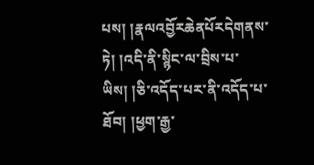པས། །རྣལའབྱོརཆེནཔོརདེགནས་ཏེ། །འདི་ནི་སྙིང་ལ་བྲིས་པ་ཡིས། །ཅི་འདོད་པར་ནི་འདོད་པ་ཐོབ། །ཕྱག་རྒྱ་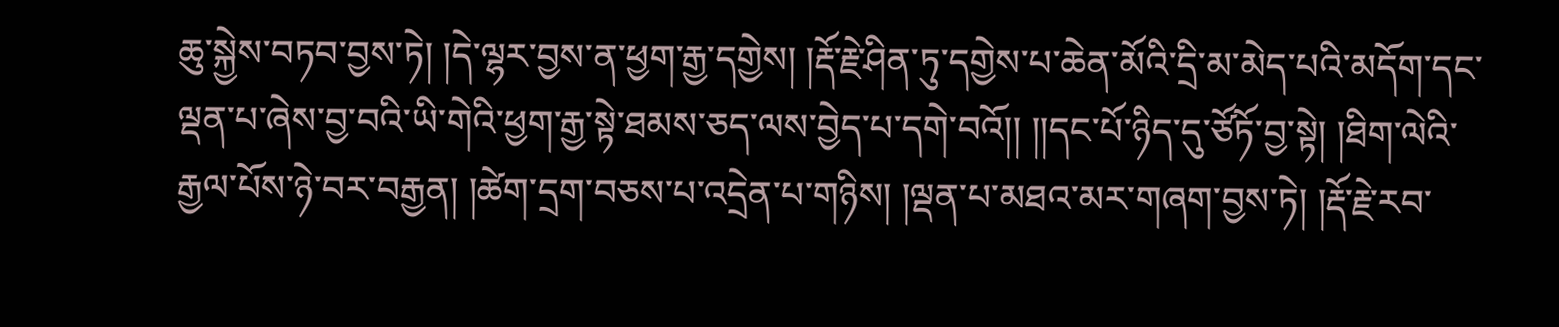ཆུ་སྐྱེས་བཏབ་བྱས་ཏེ། །དེ་ལྷར་བྱས་ན་ཕྱག་རྒྱ་དགྱེས། །རྡོ་རྗེ་ཤིན་ཏུ་དགྱེས་པ་ཆེན་མོའི་དྲི་མ་མེད་པའི་མདོག་དང་ལྡན་པ་ཞེས་བྱ་བའི་ཡི་གེའི་ཕྱག་རྒྱ་སྟེ་ཐམས་ཅད་ལས་བྱེད་པ་དགེ་བའོ།། །།དང་པོ་ཉིད་དུ་ཙོཏོ་བྱ་སྟེ། །ཐིག་ལེའི་རྒྱལ་པོས་ཉེ་བར་བརྒྱན། །ཚེག་དྲག་བཅས་པ་འདྲེན་པ་གཉིས། །ལྡན་པ་མཐའ་མར་གཞག་བྱས་ཏེ། །རྡོ་རྗེ་རབ་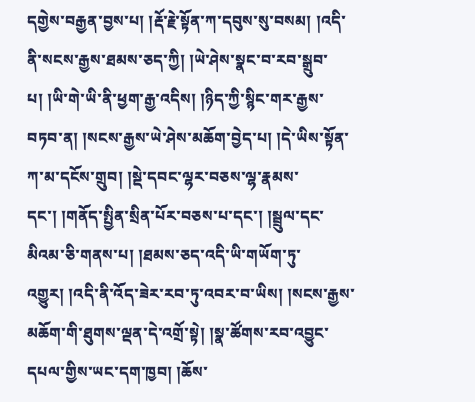དགྱེས་བརྒྱན་བྱས་པ། །རྡོ་རྗེ་སྟོན་ཀ་དབུས་སུ་བསམ། །འདི་ནི་སངས་རྒྱས་ཐམས་ཅད་ཀྱི། །ཡེ་ཤེས་སྣང་བ་རབ་སྒྲུབ་པ། །ཡི་གེ་ཡི་ནི་ཕྱག་རྒྱ་འདིས། །ཉིད་ཀྱི་སྙིང་གར་རྒྱས་བཏབ་ན། །སངས་རྒྱས་ཡེ་ཤེས་མཆོག་བྱེད་པ། །དེ་ཡིས་སྟོན་ཀ་མ་དངོས་གྲུབ། །སྡེ་དབང་ལྷར་བཅས་ལྷ་རྣམས་དང་། །གནོད་སྤྱིན་སྲིན་པོར་བཅས་པ་དང་། །སྦྲུལ་དང་མིའམ་ཅི་གནས་པ། །ཐམས་ཅད་འདི་ཡི་གཡོག་ཏུ་འགྱུར། །འདི་ནི་འོད་ཟེར་རབ་ཏུ་འབར་བ་ཡིས། །སངས་རྒྱས་མཆོག་གི་ཐུགས་ལྡན་དེ་འགྲོ་སྟེ། །སྣ་ཚོགས་རབ་འབྱུང་དཔལ་གྱིས་ཡང་དག་ཁྱབ། །ཆོས་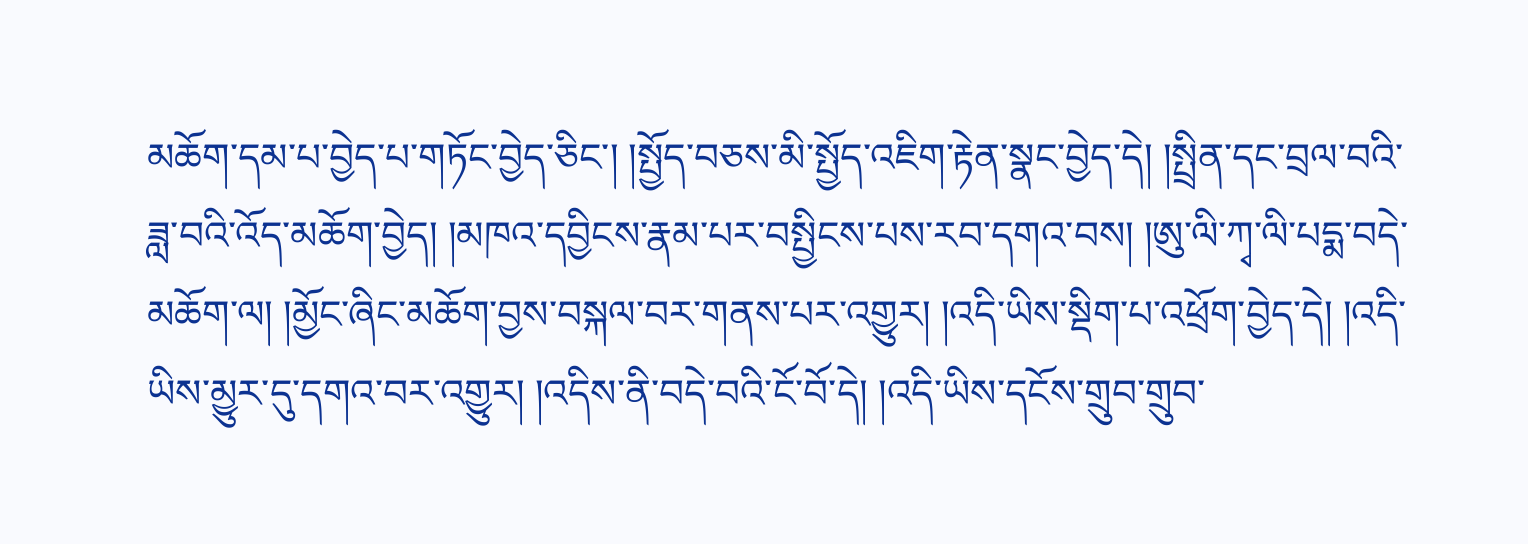མཆོག་དམ་པ་བྱེད་པ་གཏོང་བྱེད་ཅིང་། །སྤྱོད་བཅས་མི་སྤྱོད་འཇིག་རྟེན་སྣང་བྱེད་དེ། །སྤྲིན་དང་བྲལ་བའི་ཟླ་བའི་འོད་མཆོག་བྱེད། །མཁའ་དབྱིངས་རྣམ་པར་བསྤྱིངས་པས་རབ་དགའ་བས། །ཨུ་ལི་ཀྭ་ལི་པདྨ་བདེ་མཆོག་ལ། །མྱོང་ཞིང་མཆོག་བྱས་བསྐལ་བར་གནས་པར་འགྱུར། །འདི་ཡིས་སྡིག་པ་འཕྲོག་བྱེད་དེ། །འདི་ཡིས་མྱུར་དུ་དགའ་བར་འགྱུར། །འདིས་ནི་བདེ་བའི་ངོ་བོ་དེ། །འདི་ཡིས་དངོས་གྲུབ་གྲུབ་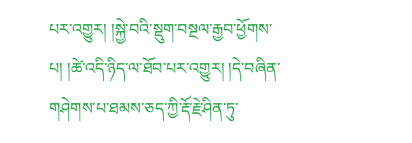པར་འགྱུར། །སྐྱེ་བའི་སྡུག་བསྔལ་རྒྱབ་ཕྱོགས་པ། །ཚེ་འདི་ཉིད་ལ་ཐོབ་པར་འགྱུར། །དེ་བཞིན་གཤེགས་པ་ཐམས་ཅད་ཀྱི་རྡོ་རྗེ་ཤིན་ཏུ་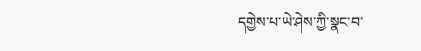དགྱེས་པ་ཡེ་ཤེས་ཀྱི་སྣང་བ་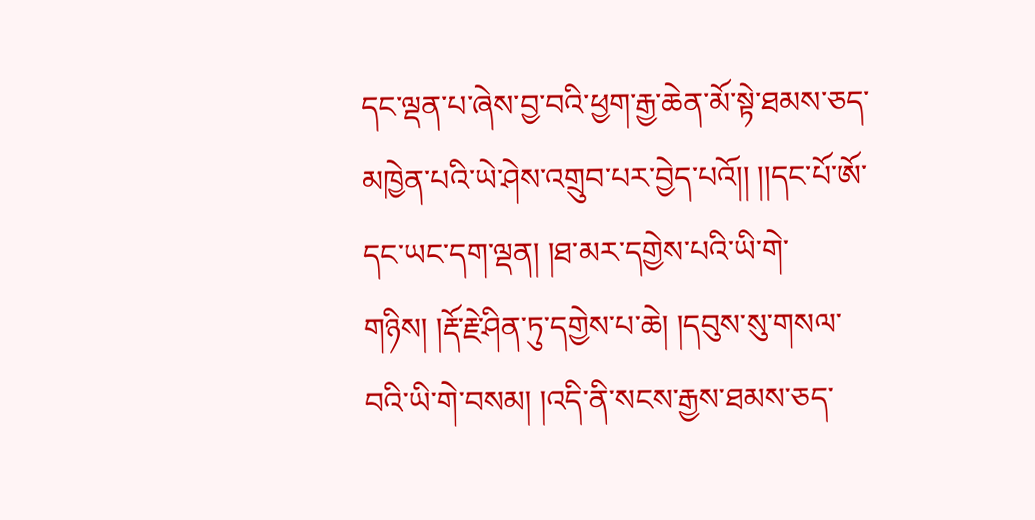དང་ལྡན་པ་ཞེས་བྱ་བའི་ཕྱག་རྒྱ་ཆེན་མོ་སྟེ་ཐམས་ཅད་མཁྱེན་པའི་ཡེ་ཤེས་འགྲུབ་པར་བྱེད་པའོ།། །།དང་པོ་ཨོ་དང་ཡང་དག་ལྡན། །ཐ་མར་དགྱེས་པའི་ཡི་གེ་གཉིས། །རྡོ་རྗེ་ཤིན་ཏུ་དགྱེས་པ་ཆེ། །དབུས་སུ་གསལ་བའི་ཡི་གེ་བསམ། །འདི་ནི་སངས་རྒྱས་ཐམས་ཅད་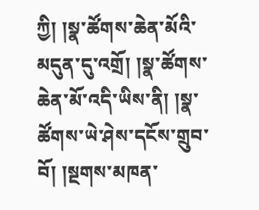ཀྱི། །སྣ་ཚོགས་ཆེན་མོའི་མདུན་དུ་འགྲོ། །སྣ་ཚོགས་ཆེན་མོ་འདི་ཡིས་ནི། །སྣ་ཚོགས་ཡེ་ཤེས་དངོས་གྲུབ་བོ། །སྔགས་མཁན་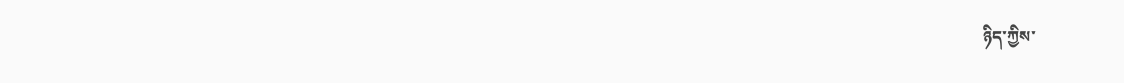ཉིད་ཀྱིས་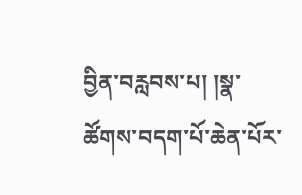བྱིན་བརླབས་པ། །སྣ་ཚོགས་བདག་པོ་ཆེན་པོར་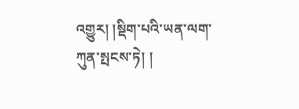འགྱུར། །སྡིག་པའི་ཡན་ལག་ཀུན་སྤངས་ཏེ། །